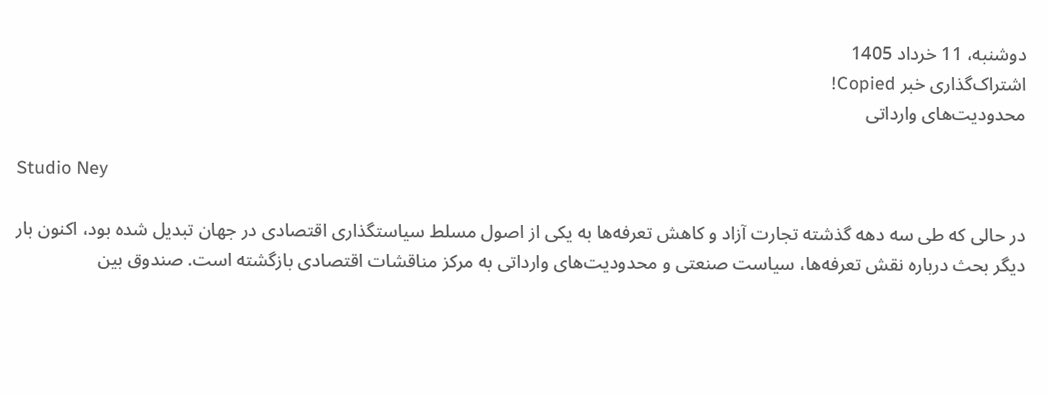دوشنبه، 11 خرداد 1405
اشتراک‌گذاری خبر Copied!
محدودیت‌های وارداتی

Studio Ney

در حالی که طی سه دهه گذشته تجارت آزاد و کاهش تعرفه‌ها به یکی از اصول مسلط سیاستگذاری اقتصادی در جهان تبدیل شده بود، اکنون بار دیگر بحث درباره نقش تعرفه‌ها، سیاست صنعتی و محدودیت‌های وارداتی به مرکز مناقشات اقتصادی بازگشته است. صندوق بین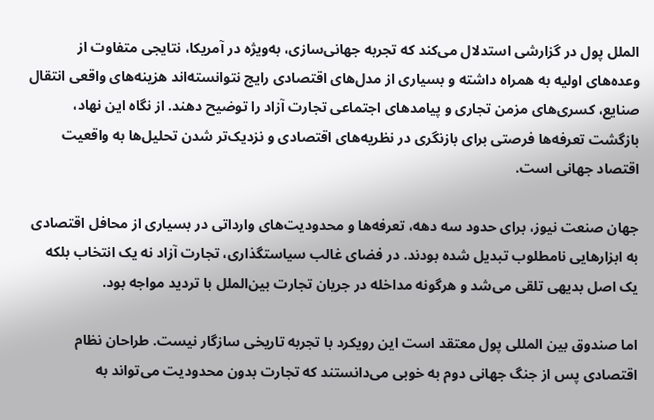الملل پول در گزارشی استدلال می‌کند که تجربه جهانی‌سازی، به‌ویژه در آمریکا، نتایجی متفاوت از وعده‌های اولیه به همراه داشته و بسیاری از مدل‌های اقتصادی رایج نتوانسته‌اند هزینه‌های واقعی انتقال صنایع، کسری‌های مزمن تجاری و پیامدهای اجتماعی تجارت آزاد را توضیح دهند. از نگاه این نهاد، بازگشت تعرفه‌ها فرصتی برای بازنگری در نظریه‌های اقتصادی و نزدیک‌تر شدن تحلیل‌ها به واقعیت اقتصاد جهانی است.

جهان صنعت نیوز، برای حدود سه دهه، تعرفه‌ها و محدودیت‌های وارداتی در بسیاری از محافل اقتصادی به ابزارهایی نامطلوب تبدیل شده بودند. در فضای غالب سیاستگذاری، تجارت آزاد نه یک انتخاب بلکه یک اصل بدیهی تلقی می‌شد و هرگونه مداخله در جریان تجارت بین‌الملل با تردید مواجه بود.

اما صندوق بین المللی پول معتقد است این رویکرد با تجربه تاریخی سازگار نیست. طراحان نظام اقتصادی پس از جنگ جهانی دوم به خوبی می‌دانستند که تجارت بدون محدودیت می‌تواند به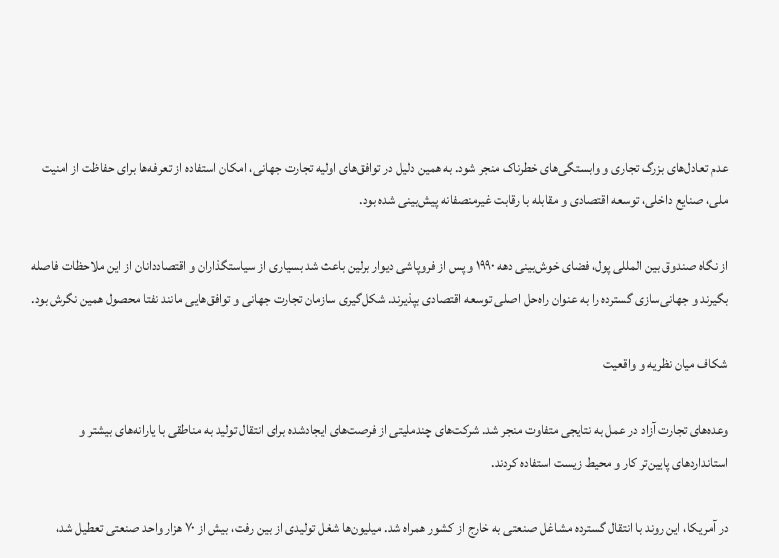عدم تعادل‌های بزرگ تجاری و وابستگی‌های خطرناک منجر شود. به همین دلیل در توافق‌های اولیه تجارت جهانی، امکان استفاده از تعرفه‌ها برای حفاظت از امنیت ملی، صنایع داخلی، توسعه اقتصادی و مقابله با رقابت غیرمنصفانه پیش‌بینی شده بود.

از نگاه صندوق بین المللی پول، فضای خوش‌بینی دهه ۱۹۹۰ و پس از فروپاشی دیوار برلین باعث شد بسیاری از سیاستگذاران و اقتصاددانان از این ملاحظات فاصله بگیرند و جهانی‌سازی گسترده را به عنوان راه‌حل اصلی توسعه اقتصادی بپذیرند. شکل‌گیری سازمان تجارت جهانی و توافق‌هایی مانند نفتا محصول همین نگرش بود.

شکاف میان نظریه و واقعیت

وعده‌های تجارت آزاد در عمل به نتایجی متفاوت منجر شد. شرکت‌های چندملیتی از فرصت‌های ایجادشده برای انتقال تولید به مناطقی با یارانه‌های بیشتر و استانداردهای پایین‌تر کار و محیط زیست استفاده کردند.

در آمریکا، این روند با انتقال گسترده مشاغل صنعتی به خارج از کشور همراه شد. میلیون‌ها شغل تولیدی از بین رفت، بیش از ۷۰ هزار واحد صنعتی تعطیل شد،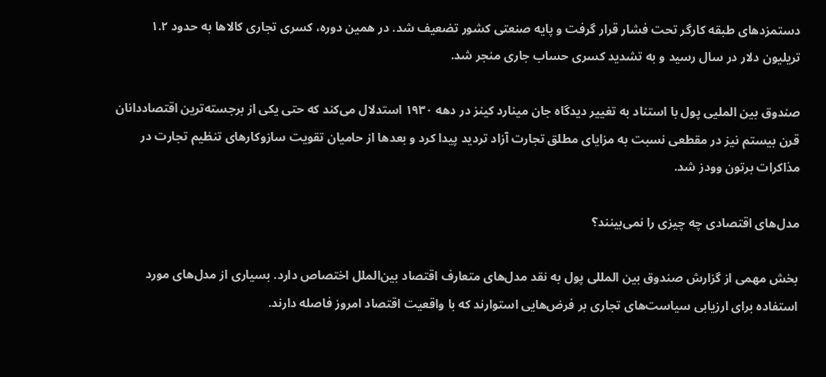دستمزدهای طبقه کارگر تحت فشار قرار گرفت و پایه صنعتی کشور تضعیف شد. در همین دوره، کسری تجاری کالاها به حدود ۱.۲ تریلیون دلار در سال رسید و به تشدید کسری حساب جاری منجر شد.

صندوق بین الملیی پول با استناد به تغییر دیدگاه جان مینارد کینز در دهه ۱۹۳۰ استدلال می‌کند که حتی یکی از برجسته‌ترین اقتصاددانان قرن بیستم نیز در مقطعی نسبت به مزایای مطلق تجارت آزاد تردید پیدا کرد و بعدها از حامیان تقویت سازوکارهای تنظیم تجارت در مذاکرات برتون وودز شد.

مدل‌های اقتصادی چه چیزی را نمی‌بینند؟

بخش مهمی از گزارش صندوق بین المللی پول به نقد مدل‌های متعارف اقتصاد بین‌الملل اختصاص دارد. بسیاری از مدل‌های مورد استفاده برای ارزیابی سیاست‌های تجاری بر فرض‌هایی استوارند که با واقعیت اقتصاد امروز فاصله دارند.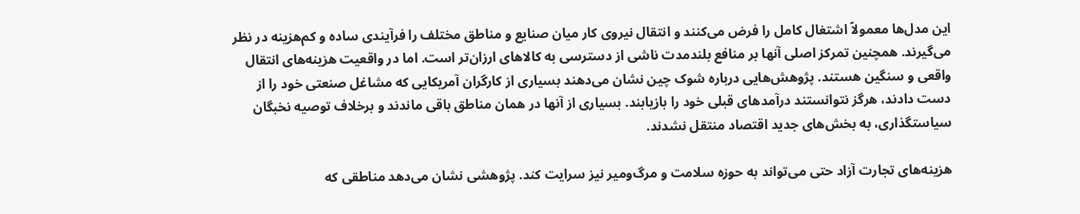این مدل‌ها معمولاً اشتغال کامل را فرض می‌کنند و انتقال نیروی کار میان صنایع و مناطق مختلف را فرآیندی ساده و کم‌هزینه در نظر می‌گیرند. همچنین تمرکز اصلی آنها بر منافع بلندمدت ناشی از دسترسی به کالاهای ارزان‌تر است. اما در واقعیت هزینه‌های انتقال واقعی و سنگین هستند. پژوهش‌هایی درباره شوک چین نشان می‌دهند بسیاری از کارگران آمریکایی که مشاغل صنعتی خود را از دست دادند، هرگز نتوانستند درآمدهای قبلی خود را بازیابند. بسیاری از آنها در همان مناطق باقی ماندند و برخلاف توصیه نخبگان سیاستگذاری، به بخش‌های جدید اقتصاد منتقل نشدند.

هزینه‌های تجارت آزاد حتی می‌تواند به حوزه سلامت و مرگ‌ومیر نیز سرایت کند. پژوهشی نشان می‌دهد مناطقی که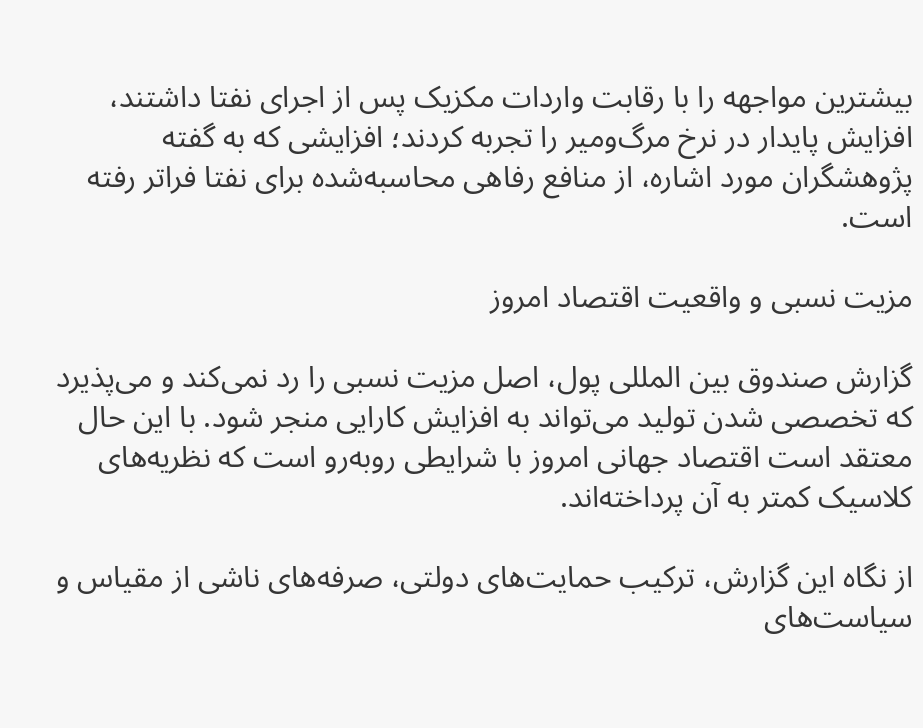بیشترین مواجهه را با رقابت واردات مکزیک پس از اجرای نفتا داشتند، افزایش پایدار در نرخ مرگ‌ومیر را تجربه کردند؛ افزایشی که به گفته پژوهشگران مورد اشاره، از منافع رفاهی محاسبه‌شده برای نفتا فراتر رفته است.

مزیت نسبی و واقعیت اقتصاد امروز

گزارش صندوق بین المللی پول، اصل مزیت نسبی را رد نمی‌کند و می‌پذیرد که تخصصی شدن تولید می‌تواند به افزایش کارایی منجر شود. با این حال معتقد است اقتصاد جهانی امروز با شرایطی روبه‌رو است که نظریه‌های کلاسیک کمتر به آن پرداخته‌اند.

از نگاه این گزارش، ترکیب حمایت‌های دولتی، صرفه‌های ناشی از مقیاس و سیاست‌های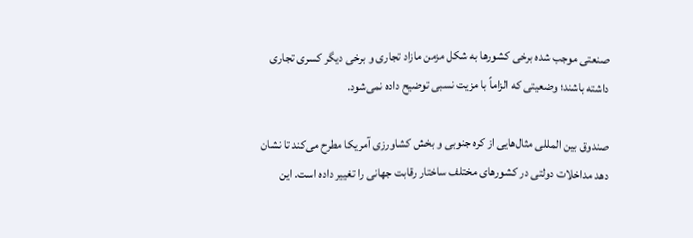صنعتی موجب شده برخی کشورها به شکل مزمن مازاد تجاری و برخی دیگر کسری تجاری داشته باشند؛ وضعیتی که الزاماً با مزیت نسبی توضیح داده نمی‌شود.

صندوق بین المللی مثال‌هایی از کره جنوبی و بخش کشاورزی آمریکا مطرح می‌کند تا نشان دهد مداخلات دولتی در کشورهای مختلف ساختار رقابت جهانی را تغییر داده است. این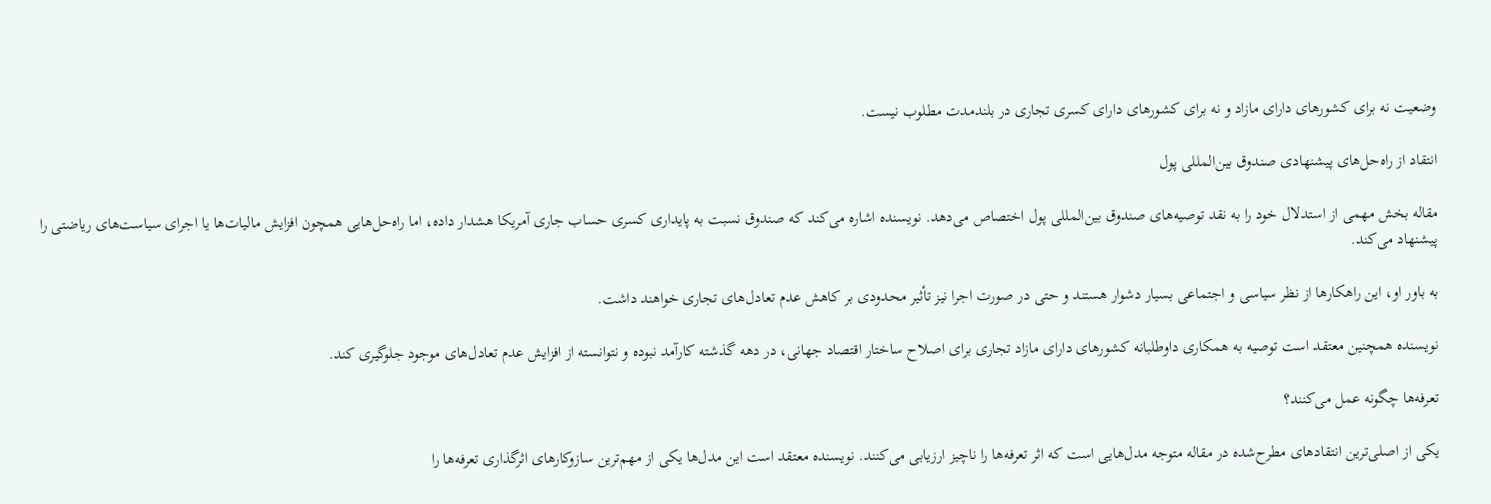وضعیت نه برای کشورهای دارای مازاد و نه برای کشورهای دارای کسری تجاری در بلندمدت مطلوب نیست.

انتقاد از راه‌حل‌های پیشنهادی صندوق بین‌المللی پول

مقاله بخش مهمی از استدلال خود را به نقد توصیه‌های صندوق بین‌المللی پول اختصاص می‌دهد. نویسنده اشاره می‌کند که صندوق نسبت به پایداری کسری حساب جاری آمریکا هشدار داده، اما راه‌حل‌هایی همچون افزایش مالیات‌ها یا اجرای سیاست‌های ریاضتی را پیشنهاد می‌کند.

به باور او، این راهکارها از نظر سیاسی و اجتماعی بسیار دشوار هستند و حتی در صورت اجرا نیز تأثیر محدودی بر کاهش عدم تعادل‌های تجاری خواهند داشت.

نویسنده همچنین معتقد است توصیه به همکاری داوطلبانه کشورهای دارای مازاد تجاری برای اصلاح ساختار اقتصاد جهانی، در دهه گذشته کارآمد نبوده و نتوانسته از افزایش عدم تعادل‌های موجود جلوگیری کند.

تعرفه‌ها چگونه عمل می‌کنند؟

یکی از اصلی‌ترین انتقادهای مطرح‌شده در مقاله متوجه مدل‌هایی است که اثر تعرفه‌ها را ناچیز ارزیابی می‌کنند. نویسنده معتقد است این مدل‌ها یکی از مهم‌ترین سازوکارهای اثرگذاری تعرفه‌ها را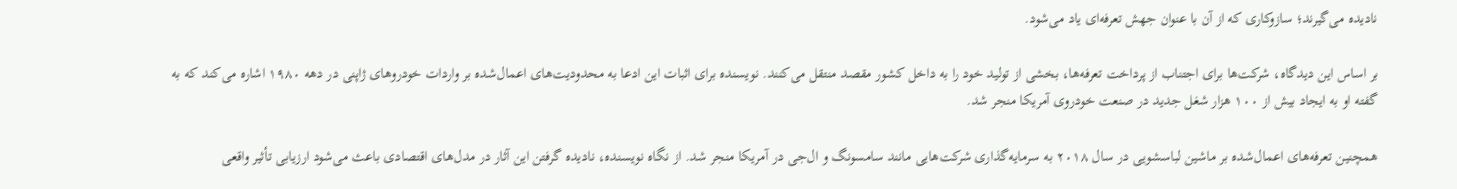نادیده می‌گیرند؛ سازوکاری که از آن با عنوان جهش تعرفه‌ای یاد می‌شود.

بر اساس این دیدگاه، شرکت‌ها برای اجتناب از پرداخت تعرفه‌ها، بخشی از تولید خود را به داخل کشور مقصد منتقل می‌کنند. نویسنده برای اثبات این ادعا به محدودیت‌های اعمال‌شده بر واردات خودروهای ژاپنی در دهه ۱۹۸۰ اشاره می‌کند که به گفته او به ایجاد بیش از ۱۰۰ هزار شغل جدید در صنعت خودروی آمریکا منجر شد.

همچنین تعرفه‌های اعمال‌شده بر ماشین لباسشویی در سال ۲۰۱۸ به سرمایه‌گذاری شرکت‌هایی مانند سامسونگ و ال‌جی در آمریکا منجر شد. از نگاه نویسنده، نادیده گرفتن این آثار در مدل‌های اقتصادی باعث می‌شود ارزیابی تأثیر واقعی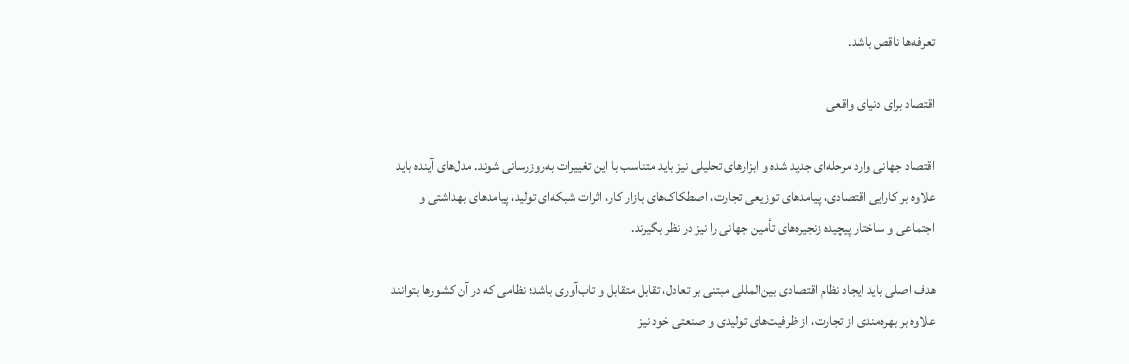تعرفه‌ها ناقص باشد.

اقتصاد برای دنیای واقعی

اقتصاد جهانی وارد مرحله‌ای جدید شده و ابزارهای تحلیلی نیز باید متناسب با این تغییرات به‌روزرسانی شوند. مدل‌های آینده باید علاوه بر کارایی اقتصادی، پیامدهای توزیعی تجارت، اصطکاک‌های بازار کار، اثرات شبکه‌ای تولید، پیامدهای بهداشتی و اجتماعی و ساختار پیچیده زنجیره‌های تأمین جهانی را نیز در نظر بگیرند.

هدف اصلی باید ایجاد نظام اقتصادی بین‌المللی مبتنی بر تعادل، تقابل متقابل و تاب‌آوری باشد؛ نظامی که در آن کشورها بتوانند علاوه بر بهره‌مندی از تجارت، از ظرفیت‌های تولیدی و صنعتی خود نیز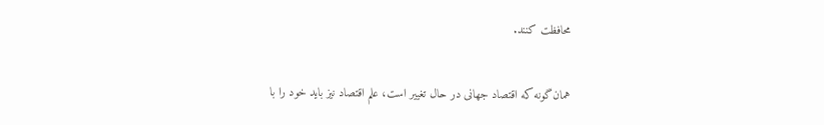محافظت کنند.

همان‌گونه که اقتصاد جهانی در حال تغییر است، علم اقتصاد نیز باید خود را با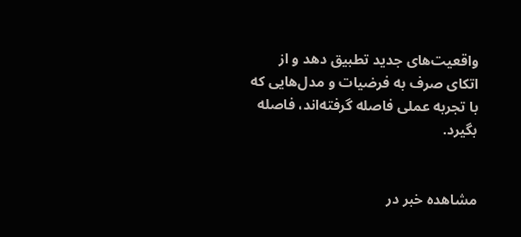واقعیت‌های جدید تطبیق دهد و از اتکای صرف به فرضیات و مدل‌هایی که با تجربه عملی فاصله گرفته‌اند، فاصله بگیرد.


مشاهده خبر در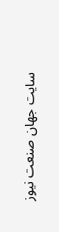سایت جهان صنعت نیوز